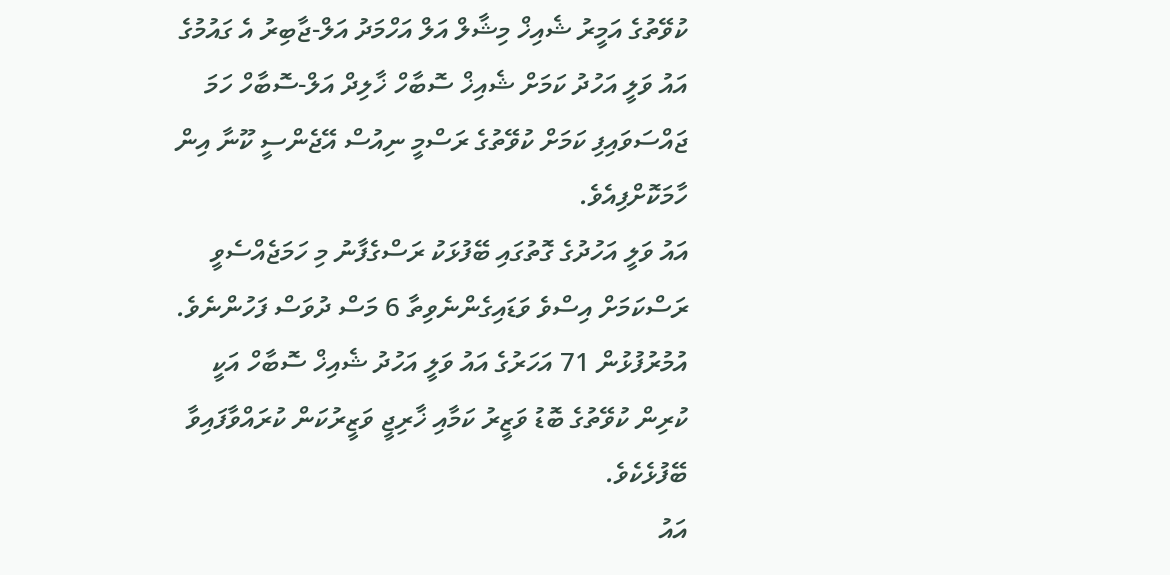ކުވޭތުގެ އަމީރު ޝެއިޚް މިޝާލް އަލް އަހްމަދު އަލް-ޖާބިރު އެ ގައުމުގެ އައު ވަލީ އަހުދު ކަމަށް ޝެއިޚް ސޮބާހް ޚާލިދް އަލް-ސޮބާހް ހަމަ ޖައްސަވައިފި ކަމަށް ކުވޭތުގެ ރަސްމީ ނިއުސް އޭޖެންސީ ކޫނާ އިން ހާމަކޮށްފިއެވެ.
އައު ވަލީ އަހުދުގެ ގޮތުގައި ބޭފުޅަކު ރަސްގެފާނު މި ހަމަޖެއްސެވީ ރަސްކަމަށް އިސްވެ ވަޑައިގެންނެވިތާ 6 މަސް ދުވަސް ފަހުންނެވެ.
އުމުރުފުޅުން 71 އަހަރުގެ އައު ވަލީ އަހުދު ޝެއިޚް ސޮބާހް އަކީ ކުރިން ކުވޭތުގެ ބޮޑު ވަޒީރު ކަމާއި ޚާރިޖީ ވަޒީރުކަން ކުރައްވާފައިވާ ބޭފުޅެކެވެ.
އައު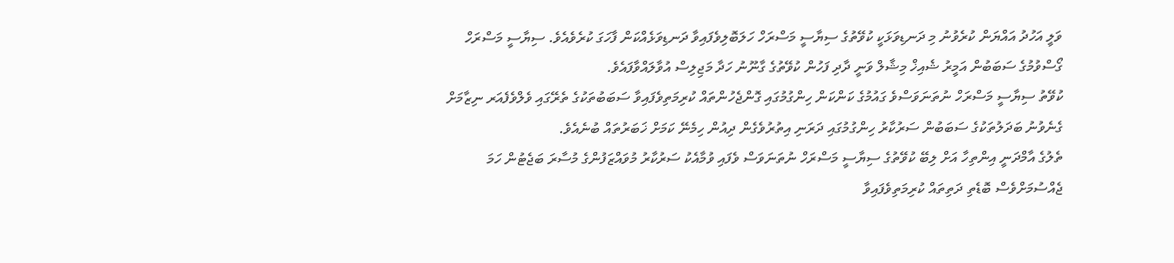ވަލީ އަހުދު އައްޔަން ކުރެވުނު މި ދަނޑިވަޅަކީ ކުވޭތުގެ ސިޔާސީ މަސްރަހް ހަލަބޮލިވެފައިވާ ދަނޑިވަޅެއްކަން ފާހަގަ ކުރެވެއެވެ. ސިޔާސީ މަސްރަހް ގޯސްވުމުގެ ސަބަބުން އަމީރު ޝެއިޚް މިޝާލް ވަނީ ދާދި ފަހުން ކުވޭތުގެ ގާނޫނު ހަދާ މަޖިލިސް އުވާލައްވާފައެވެ.
ކުވޭތު ސިޔާސީ މަސްރަހް ނުތަނަވަސްވެ ގައުމުގެ ކަންކަން ހިންގުމުގައި ގޮންޖެހުންތައް ކުރިމަތިވެފައިވާ ސަބަބުތަކުގެ ތެރޭގައި ވެލްވެފެއަރ ނިޒާމަށް ގެނެވުނު ބަދަލުތަކުގެ ސަބަބުން ސަރުކާރު ހިންގުމުގައި ދަރަނި އިތުރުވެގެން ދިއުން ހިމެނޭ ކަމަށް ޚަބަރުތައް ބުނެއެވެ.
ތެލުގެ އާމްދަނީ އިންތިހާ އަށް ލިބޭ ކުވޭތުގެ ސިޔާސީ މަސްރަހް ނުތަނަވަސް ވެފައި ވުމާއެކު ސަރުކާރު މުވައްޒަފުންގެ މުސާރަ ބަޖެޓުން ހަމަ ޖެއްސުމަށްވެސް ބޮޑެތި ދަތިތައް ކުރިމަތިވެފައިވާ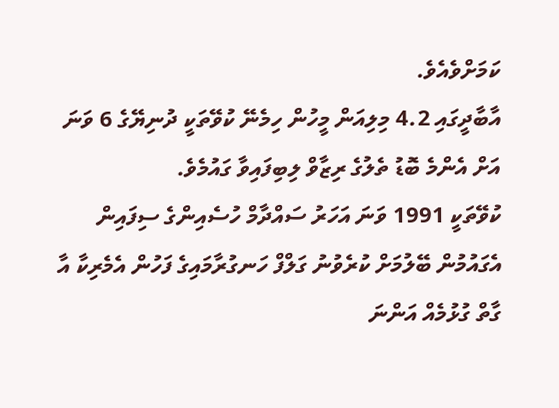ކަމަށްވެއެވެ.
އާބާދީގައި 4.2 މިލިއަން މީހުން ހިމެނޭ ކުވޭތަކީ ދުނިޔޭގެ 6 ވަނަ އަށް އެންމެ ބޮޑު ތެލުގެ ރިޒާވް ލިބިފައިވާ ގައުމެވެ.
ކުވޭތަކީ 1991 ވަނަ އަހަރު ސައްދާމް ހުސެއިންގެ ސިފައިން އެގައުމުން ބޭލުމަށް ކުރެވުނު ގަލްފް ހަނގުރާމައިގެ ފަހުން އެމެރިކާ އާ ގާތް ގުޅުމެއް އަންނަ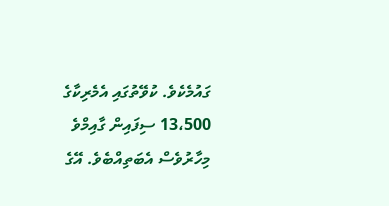ގައުމެކެވެ. ކުވޭތުގައި އެމެރިކާގެ 13،500 ސިފައިން ގާއިމްވެ މިހާރުވެސް އެބަތިއްބެވެ. އޭގެ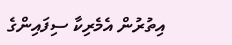އިތުރުން އެމެރިކާ ސިފައިންގެ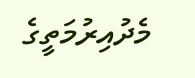މެދުއިރުމަތީގެ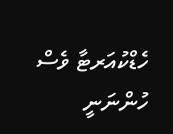ހެޑްކުއަރޓާ ވެސް ހުންނަނީ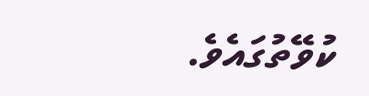ކުވޭތުގައެވެ.